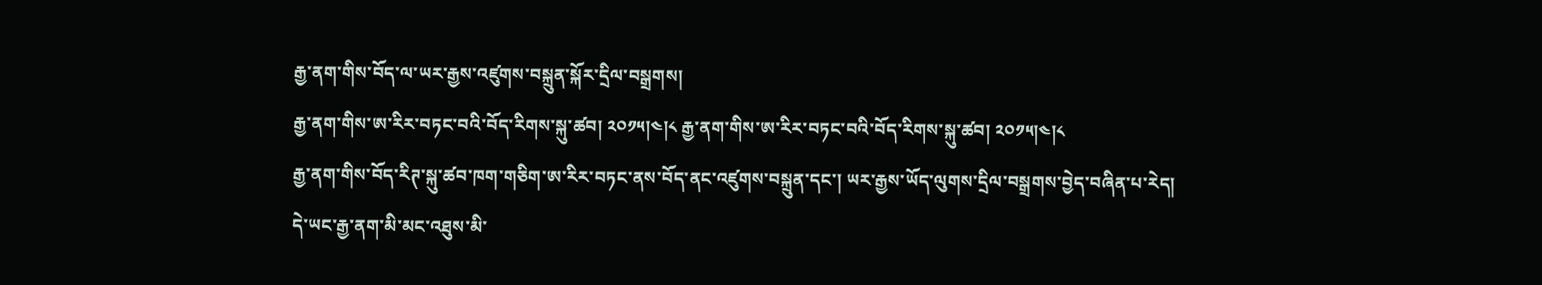རྒྱ་ནག་གིས་བོད་ལ་ཡར་རྒྱས་འཛུགས་བསྐྲུན་སྐོར་དྲིལ་བསྒྲགས།
རྒྱ་ནག་གིས་ཨ་རིར་བཏང་བའི་བོད་རིགས་སྐུ་ཚབ། ༢༠༡༥།༤།༨ རྒྱ་ནག་གིས་ཨ་རིར་བཏང་བའི་བོད་རིགས་སྐུ་ཚབ། ༢༠༡༥།༤།༨
རྒྱ་ནག་གིས་བོད་རིཊ་སྐུ་ཚབ་ཁག་གཅིག་ཨ་རིར་བཏང་ནས་བོད་ནང་འཛུགས་བསྐྲུན་དང་། ཡར་རྒྱས་ཡོད་ལུགས་དྲིལ་བསྒྲགས་བྱེད་བཞིན་པ་རེད།
དེ་ཡང་རྒྱ་ནག་མི་མང་འཐུས་མི་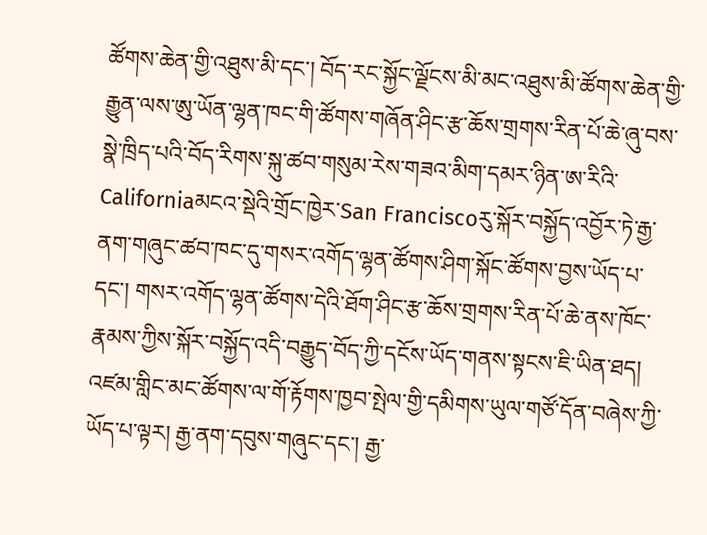ཚོགས་ཆེན་གྱི་འཐུས་མི་དང་། བོད་རང་སྐྱོང་ལྗོངས་མི་མང་འཐུས་མི་ཚོགས་ཆེན་གྱི་རྒྱུན་ལས་ཨུ་ཡོན་ལྷན་ཁང་གི་ཚོགས་གཞོན་ཤིང་རྩ་ཆོས་གྲགས་རིན་པོ་ཆེ་ཞུ་བས་སྣེ་ཁྲིད་པའི་བོད་རིགས་སྐུ་ཚབ་གསུམ་རེས་གཟའ་མིག་དམར་ཉིན་ཨ་རིའི་Californiaམངའ་སྡེའི་གྲོང་ཁྱེར་San Franciscoརུ་སྐོར་བསྐྱོད་འབྱོར་ཏེ་རྒྱ་ནག་གཞུང་ཚབ་ཁང་དུ་གསར་འགོད་ལྷན་ཚོགས་ཤིག་སྐོང་ཚོགས་བྱས་ཡོད་པ་དང་། གསར་འགོད་ལྷན་ཚོགས་དེའི་ཐོག་ཤིང་རྩ་ཆོས་གྲགས་རིན་པོ་ཆེ་ནས་ཁོང་རྣམས་ཀྱིས་སྐོར་བསྐྱོད་འདི་བརྒྱུད་བོད་ཀྱི་དངོས་ཡོད་གནས་སྟངས་ཇི་ཡིན་ཐད། འཛམ་གླིང་མང་ཚོགས་ལ་གོ་རྟོགས་ཁྱབ་སྤེལ་གྱི་དམིགས་ཡུལ་གཙོ་དོན་བཞེས་ཀྱི་ཡོད་པ་ལྟར། རྒྱ་ནག་དབུས་གཞུང་དང་། རྒྱ་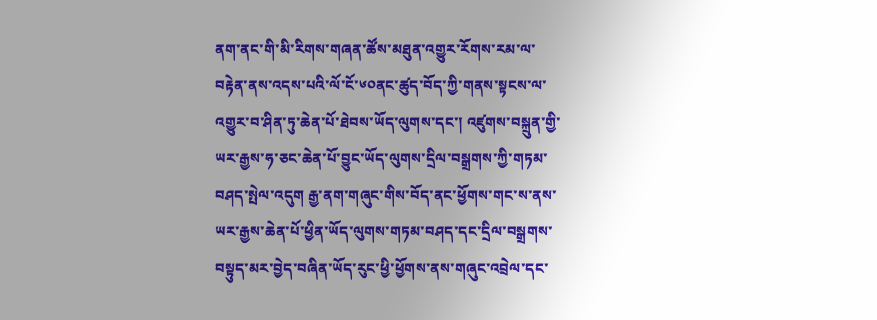ནག་ནང་གི་མི་རིགས་གཞན་ཚོས་མཐུན་འགྱུར་རོགས་རམ་ལ་བརྟེན་ནས་འདས་པའི་ལོ་ངོ་༦༠ནང་ཚུད་བོད་ཀྱི་གནས་སྟངས་ལ་འགྱུར་བ་ཤིན་ཏུ་ཆེན་པོ་ཐེབས་ཡོད་ལུགས་དང་། འཛུགས་བསྐྲུན་གྱི་ཡར་རྒྱས་ཧ་ཅང་ཆེན་པོ་བྱུང་ཡོད་ལུགས་དྲིལ་བསྒྲགས་ཀྱི་གཏམ་བཤད་སྤེལ་འདུག རྒྱ་ནག་གཞུང་གིས་བོད་ནང་ཕྱོགས་གང་ས་ནས་ཡར་རྒྱས་ཆེན་པོ་ཕྱིན་ཡོད་ལུགས་གཏམ་བཤད་དང་དྲིལ་བསྒྲགས་བསྟུད་མར་བྱེད་བཞིན་ཡོད་རུང་ཕྱི་ཕྱོགས་ནས་གཞུང་འབྲེལ་དང་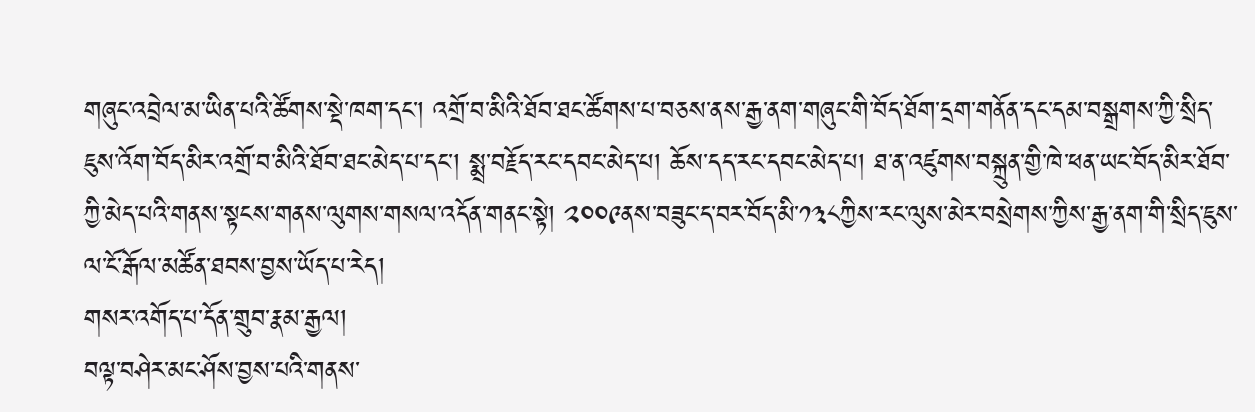གཞུང་འབྲེལ་མ་ཡིན་པའི་ཚོགས་སྡེ་ཁག་དང་། འགྲོ་བ་མིའི་ཐོབ་ཐང་ཚོགས་པ་བཅས་ནས་རྒྱ་ནག་གཞུང་གི་བོད་ཐོག་དྲག་གནོན་དང་དམ་བསྒྲགས་ཀྱི་སྲིད་ཇུས་འོག་བོད་མིར་འགྲོ་བ་མིའི་ཐོབ་ཐང་མེད་པ་དང་། སྨྲ་བརྗོད་རང་དབང་མེད་པ། ཆོས་དད་རང་དབང་མེད་པ། ཐ་ན་འཛུགས་བསྐྲུན་གྱི་ཁེ་ཕན་ཡང་བོད་མིར་ཐོབ་ཀྱི་མེད་པའི་གནས་སྟངས་གནས་ལུགས་གསལ་འདོན་གནང་སྟེ། ༢༠༠༩ནས་བཟུང་ད་བར་བོད་མི་༡༣༨ཀྱིས་རང་ལུས་མེར་བསྲེགས་ཀྱིས་རྒྱ་ནག་གི་སྲིད་ཇུས་ལ་ངོ་རྒོལ་མཚོན་ཐབས་བྱས་ཡོད་པ་རེད།
གསར་འགོད་པ་དོན་གྲུབ་རྣམ་རྒྱལ།
བལྟ་བཤེར་མང་ཤོས་བྱས་པའི་གནས་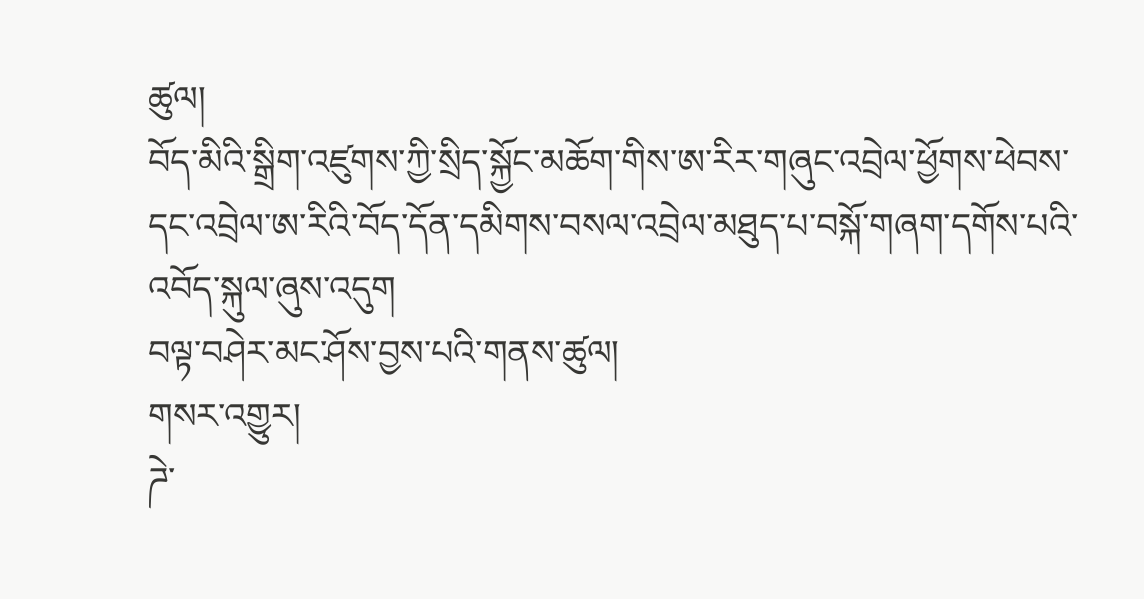ཚུལ།
བོད་མིའི་སྒྲིག་འཛུགས་ཀྱི་སྲིད་སྐྱོང་མཆོག་གིས་ཨ་རིར་གཞུང་འབྲེལ་ཕྱོགས་ཕེབས་དང་འབྲེལ་ཨ་རིའི་བོད་དོན་དམིགས་བསལ་འབྲེལ་མཐུད་པ་བསྐོ་གཞག་དགོས་པའི་འབོད་སྐུལ་ཞུས་འདུག
བལྟ་བཤེར་མང་ཤོས་བྱས་པའི་གནས་ཚུལ།
གསར་འགྱུར།
ཌེ་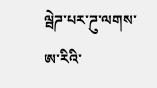ལྦེཌ་པར་ཌུ་ལགས་ཨ་རིའི་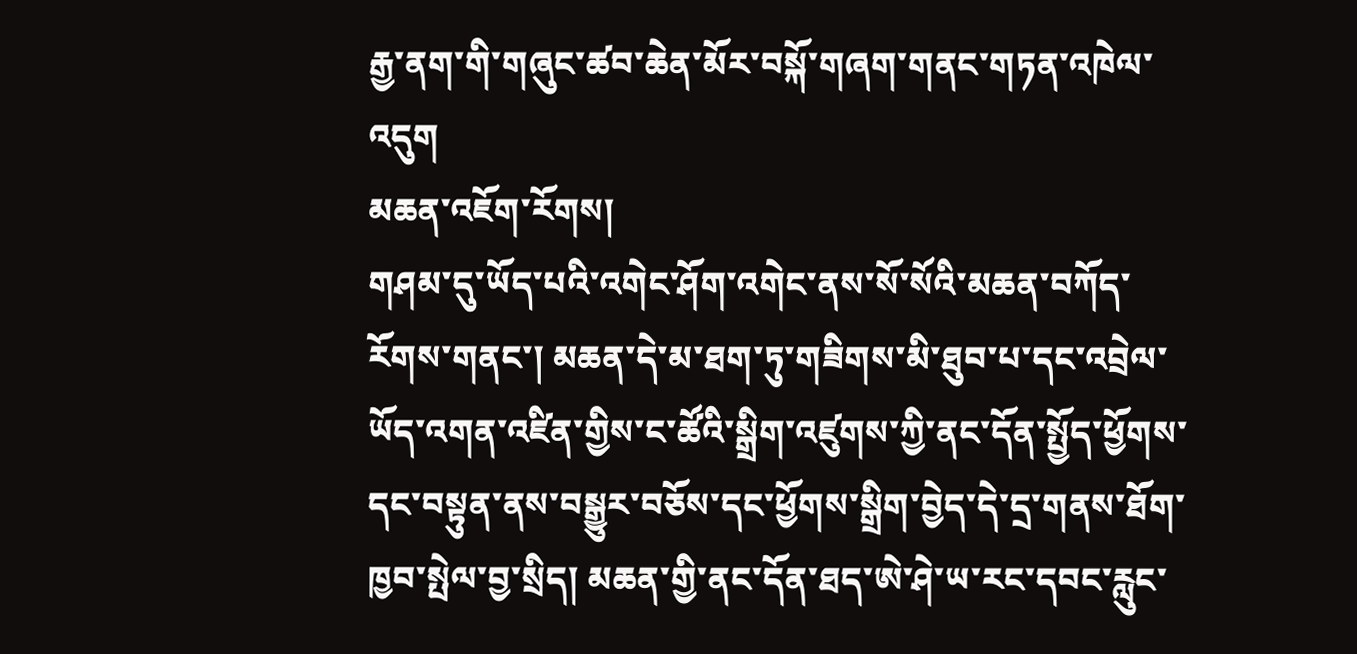རྒྱ་ནག་གི་གཞུང་ཚབ་ཆེན་མོར་བསྐོ་གཞག་གནང་གཏན་འཁེལ་འདུག
མཆན་འཇོག་རོགས།
གཤམ་དུ་ཡོད་པའི་འགེང་ཤོག་འགེང་ནས་སོ་སོའི་མཆན་བཀོད་རོགས་གནང་། མཆན་དེ་མ་ཐག་ཏུ་གཟིགས་མི་ཐུབ་པ་དང་འབྲེལ་ཡོད་འགན་འཛིན་གྱིས་ང་ཚོའི་སྒྲིག་འཛུགས་ཀྱི་ནང་དོན་སྤྱོད་ཕྱོགས་དང་བསྟུན་ནས་བསྒྱུར་བཅོས་དང་ཕྱོགས་སྒྲིག་བྱེད་དེ་དྲ་གནས་ཐོག་ཁྱབ་སྤེལ་བྱ་སྲིད། མཆན་གྱི་ནང་དོན་ཐད་ཨེ་ཤེ་ཡ་རང་དབང་རླུང་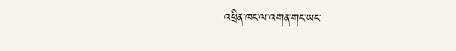འཕྲིན་ཁང་ལ་འགན་གང་ཡང་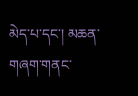མེད་པ་དང་། མཆན་གཞག་གནང་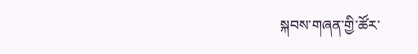སྐབས་གཞན་གྱི་ཚོར་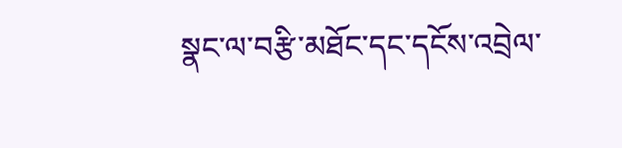སྣང་ལ་བརྩི་མཐོང་དང་དངོས་འབྲེལ་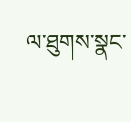ལ་ཐུགས་སྣང་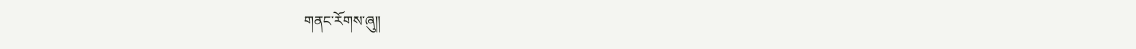གནང་རོགས་ཞུ༎